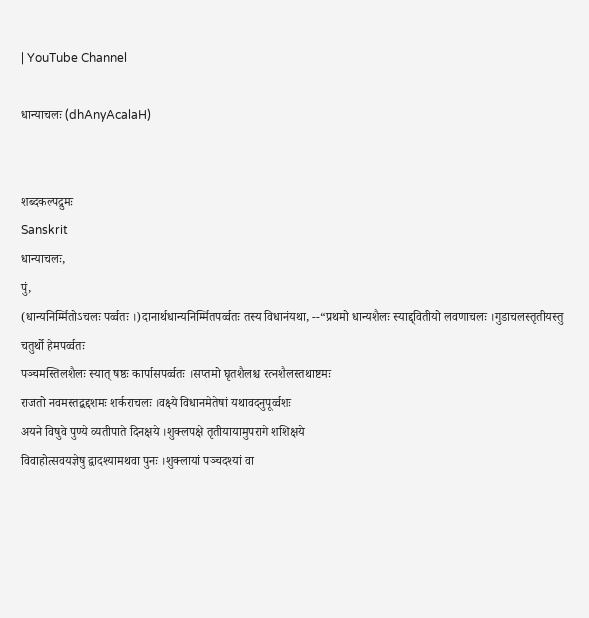| YouTube Channel

धान्याचलः (dhAnyAcalaH)


शब्दकल्पद्रुमः
Sanskrit
धान्याचलः,
पुं,
(धान्यनिर्म्मितोऽचलः पर्व्वतः ।)दानार्थधान्यनिर्म्मितपर्व्वतः तस्य विधानंयथा, --“प्रथमो धान्यशैलः स्याद्द्वितीयो लवणाचलः ।गुडाचलस्तृतीयस्तु चतुर्थो हेमपर्व्वतः
पञ्चमस्तिलशैलः स्यात् षष्ठः कार्पासपर्व्वतः ।सप्तमो घृतशैलश्च रत्नशैलस्तथाष्टमः
राजतो नवमस्तद्बद्दशमः शर्कराचलः ।वक्ष्ये विधानमेतेषां यथावदनुपूर्व्वशः
अयने विषुवे पुण्ये व्यतीपाते दिनक्षये ।शुक्लपक्षे तृतीयायामुपरागे शशिक्षये
विवाहोत्सवयज्ञेषु द्वादश्यामथवा पुनः ।शुक्लायां पञ्चदश्यां वा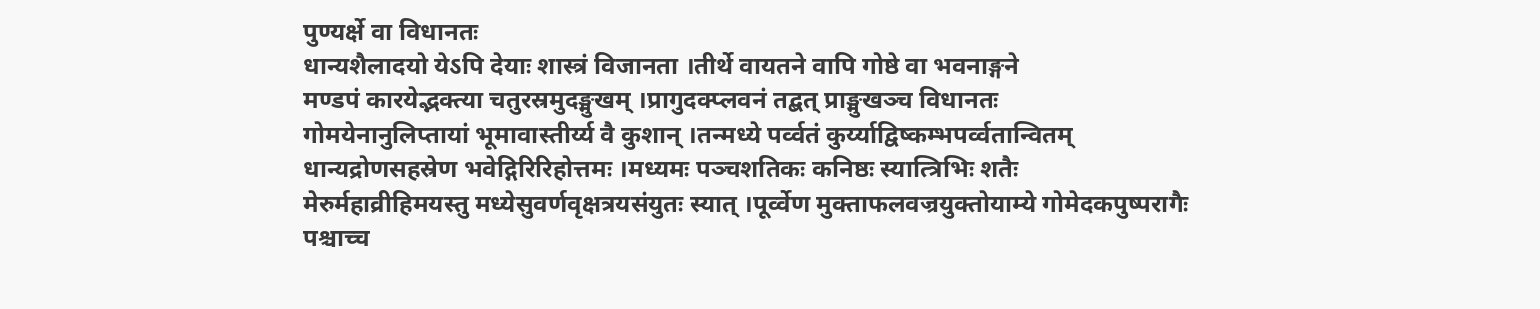पुण्यर्क्षे वा विधानतः
धान्यशैलादयो येऽपि देयाः शास्त्रं विजानता ।तीर्थे वायतने वापि गोष्ठे वा भवनाङ्गने
मण्डपं कारयेद्भक्त्या चतुरस्रमुदङ्मुखम् ।प्रागुदक्प्लवनं तद्बत् प्राङ्मुखञ्च विधानतः
गोमयेनानुलिप्तायां भूमावास्तीर्य्य वै कुशान् ।तन्मध्ये पर्व्वतं कुर्य्याद्विष्कम्भपर्व्वतान्वितम्
धान्यद्रोणसहस्रेण भवेद्गिरिरिहोत्तमः ।मध्यमः पञ्चशतिकः कनिष्ठः स्यात्त्रिभिः शतैः
मेरुर्महाव्रीहिमयस्तु मध्येसुवर्णवृक्षत्रयसंयुतः स्यात् ।पूर्व्वेण मुक्ताफलवज्रयुक्तोयाम्ये गोमेदकपुष्परागैः
पश्चाच्च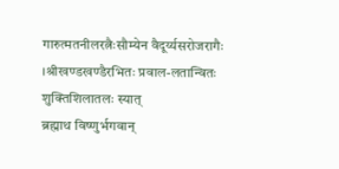गारुत्मतनीलरत्नैःसौम्येन वैदूर्य्यसरोजरागैः ।श्रीखण्डखण्डैरभितः प्रवाल-लतान्वितः शुक्तिशिलातलः स्यात्
ब्रह्माथ विष्णुर्भगवान्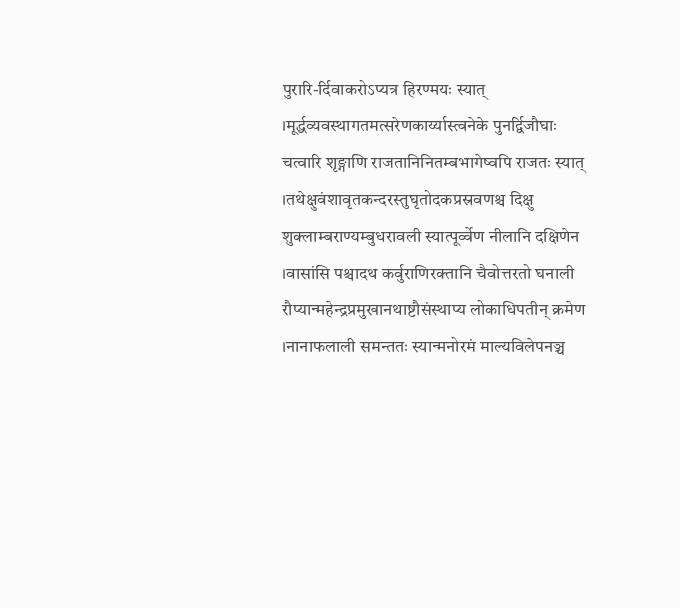पुरारि-र्दिवाकरोऽप्यत्र हिरण्मयः स्यात् ।मूर्द्धव्यवस्थागतमत्सरेणकार्य्यास्त्वनेके पुनर्द्विजौघाः
चत्वारि शृङ्गाणि राजतानिनितम्बभागेष्वपि राजतः स्यात् ।तथेक्षुवंशावृतकन्दरस्तुघृतोदकप्रस्रवणश्च दिक्षु
शुक्लाम्बराण्यम्बुधरावली स्यात्पूर्व्वेण नीलानि दक्षिणेन ।वासांसि पश्चादथ कर्वुराणिरक्तानि चैवोत्तरतो घनाली
रौप्यान्महेन्द्रप्रमुखानथाष्टौसंस्थाप्य लोकाधिपतीन् क्रमेण ।नानाफलाली समन्ततः स्यान्मनोरमं माल्यविलेपनञ्च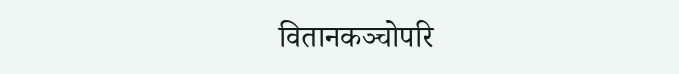वितानकञ्चोपरि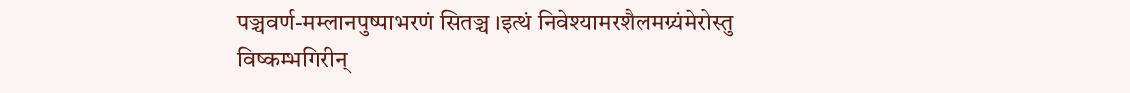पञ्चवर्ण-मम्लानपुष्पाभरणं सितञ्च ।इत्थं निवेश्यामरशैलमग्र्यंमेरोस्तु विष्कम्भगिरीन्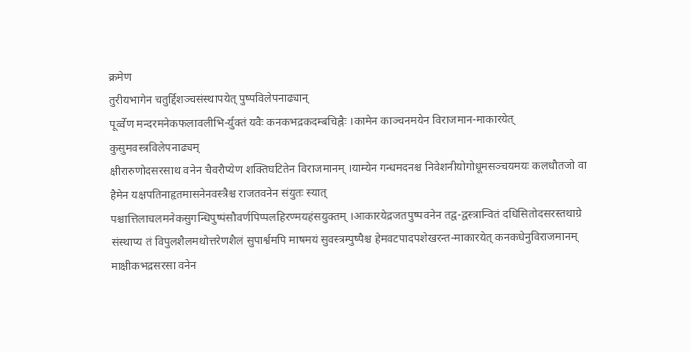क्रमेण
तुरीयभागेन चतुर्द्दिशञ्चसंस्थापयेत् पुष्पविलेपनाढ्यान्
पूर्व्वेण मन्दरमनेकफलावलीभि-र्युक्तं यवैः कनकभद्रकदम्बचिह्नैः ।कामेन काञ्चनमयेन विराजमान-माकारयेत् कुसुमवस्त्रविलेपनाढ्यम्
क्षीरारुणोदसरसाथ वनेन चैवरौप्येण शक्तिघटितेन विराजमानम् ।याम्येन गन्धमदनश्च निवेशनीयोगोधूमसञ्चयमयः कलधौतजो वा
हैमेन यक्षपतिनाहृतमासनेनवस्त्रैश्च राजतवनेन संयुतः स्यात्
पश्चात्तिलाचलमनेकसुगन्धिपुष्पंसौवर्णपिप्पलहिरण्मयहंसयुक्तम् ।आकारयेद्रजतपुष्पवनेन तद्व-द्वस्त्रान्वितं दधिसितोदसरस्तथाग्रे
संस्थाप्य तं विपुलशैलमथोत्तरेणशैलं सुपार्श्वमपि माषमयं सुवस्त्रम्पुष्पैश्च हेमवटपादपशेखरन्त-माकारयेत् कनकधेनुविराजमानम्
माक्षीकभद्रसरसा वनेन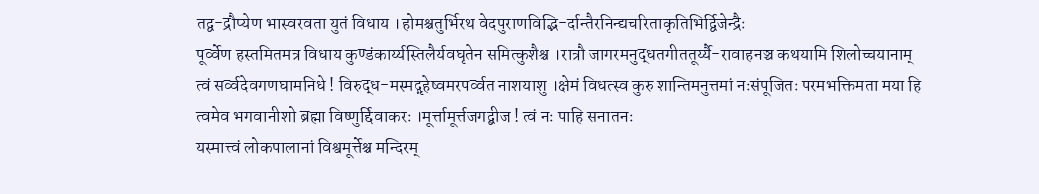तद्व-द्रौप्येण भास्वरवता युतं विधाय ।होमश्चतुर्भिरथ वेदपुराणविद्भि-र्दान्तैरनिन्द्यचरिताकृतिभिर्द्विजेन्द्रैः
पूर्व्वेण हस्तमितमत्र विधाय कुण्डंकार्य्यस्तिलैर्यवघृतेन समित्कुशैश्च ।रात्रौ जागरमनुद्धतगीततूर्य्यै-रावाहनञ्च कथयामि शिलोच्चयानाम्
त्वं सर्व्वदेवगणघामनिधे ! विरुद्ध-मस्मद्गृहेष्वमरपर्व्वत नाशयाशु ।क्षेमं विधत्स्व कुरु शान्तिमनुत्तमां नःसंपूजितः परमभक्तिमता मया हि
त्वमेव भगवानीशो ब्रह्मा विष्णुर्द्दिवाकरः ।मूर्त्तामूर्त्तजगद्बीज ! त्वं नः पाहि सनातनः
यस्मात्त्वं लोकपालानां विश्वमूर्त्तेश्च मन्दिरम्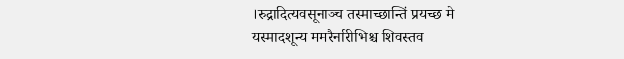।रुद्रादित्यवसूनाञ्च तस्माच्छान्तिं प्रयच्छ मे
यस्मादशून्य ममरैर्नारीभिश्च शिवस्तव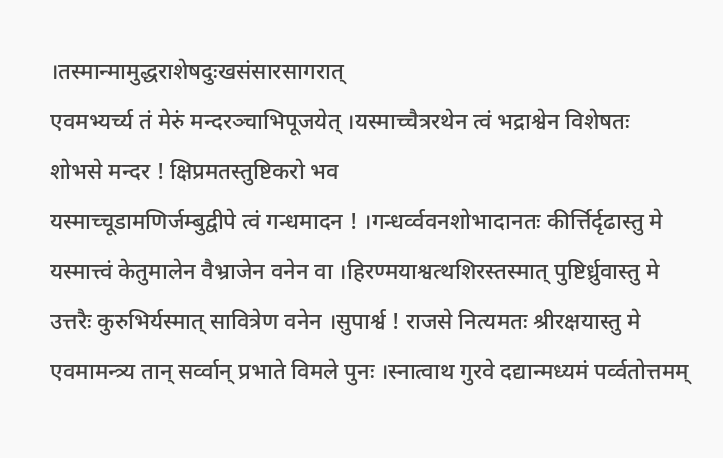।तस्मान्मामुद्धराशेषदुःखसंसारसागरात्
एवमभ्यर्च्य तं मेरुं मन्दरञ्चाभिपूजयेत् ।यस्माच्चैत्ररथेन त्वं भद्राश्वेन विशेषतः
शोभसे मन्दर ! क्षिप्रमतस्तुष्टिकरो भव
यस्माच्चूडामणिर्जम्बुद्वीपे त्वं गन्धमादन ! ।गन्धर्व्ववनशोभादानतः कीर्त्तिर्दृढास्तु मे
यस्मात्त्वं केतुमालेन वैभ्राजेन वनेन वा ।हिरण्मयाश्वत्थशिरस्तस्मात् पुष्टिर्ध्रुवास्तु मे
उत्तरैः कुरुभिर्यस्मात् सावित्रेण वनेन ।सुपार्श्व ! राजसे नित्यमतः श्रीरक्षयास्तु मे
एवमामन्त्र्य तान् सर्व्वान् प्रभाते विमले पुनः ।स्नात्वाथ गुरवे दद्यान्मध्यमं पर्व्वतोत्तमम्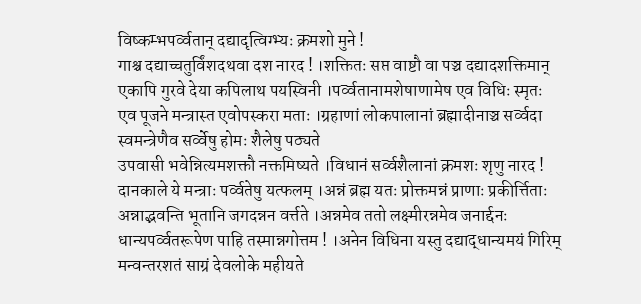विष्कम्भपर्व्वतान् दद्यादृत्विग्भ्यः क्रमशो मुने !
गाश्च दद्याच्चतुर्विंशदथवा दश नारद ! ।शक्तितः सप्त वाष्टौ वा पञ्च दद्यादशक्तिमान्
एकापि गुरवे देया कपिलाथ पयस्विनी ।पर्व्वतानामशेषाणामेष एव विधिः स्मृतः
एव पूजने मन्त्रास्त एवोपस्करा मताः ।ग्रहाणां लोकपालानां ब्रह्मादीनाञ्च सर्व्वदा
स्वमन्त्रेणैव सर्व्वेषु होमः शैलेषु पठ्यते
उपवासी भवेन्नित्यमशक्तौ नक्तमिष्यते ।विधानं सर्व्वशैलानां क्रमशः शृणु नारद !
दानकाले ये मन्त्राः पर्व्वतेषु यत्फलम् ।अन्नं ब्रह्म यतः प्रोक्तमन्नं प्राणाः प्रकीर्त्तिताः
अन्नाद्भवन्ति भूतानि जगदन्नन वर्त्तते ।अन्नमेव ततो लक्ष्मीरन्नमेव जनार्द्दनः
धान्यपर्व्वतरूपेण पाहि तस्मान्नगोत्तम ! ।अनेन विधिना यस्तु दद्याद्धान्यमयं गिरिम्
मन्वन्तरशतं साग्रं देवलोके महीयते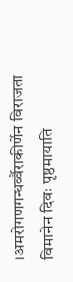।अमरोगणगन्धर्व्वैराकीर्णेन विराजता
विमानेन दिवः पृष्ठमायाति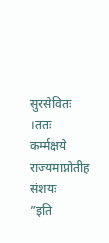सुरसेवितः ।ततः कर्म्मक्षये राज्यमाप्नोतीह संशयः
”इति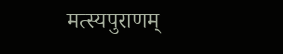मत्स्यपुराणम्